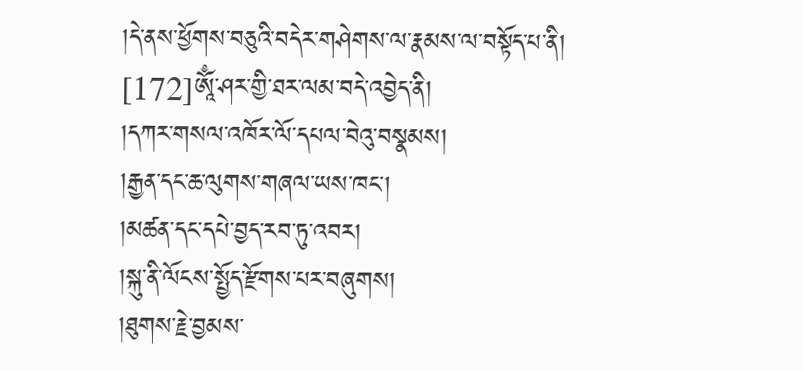།དེ་ནས་ཕྱོགས་བཅུའི་བདེར་གཤེགས་ལ་རྣམས་ལ་བསྟོད་པ་ནི།
[172]ཨཱོྃ་ཤར་གྱི་ཐར་ལམ་བདེ་འབྱེད་ནི།
།དཀར་གསལ་འཁོར་ལོ་དཔལ་བེའུ་བསྣམས།
།རྒྱན་དང་ཆ་ལུགས་གཞལ་ཡས་ཁང་།
།མཚན་དང་དཔེ་བྱད་རབ་ཏུ་འབར།
།སྐུ་ནི་ལོངས་སྤྱོད་རྫོགས་པར་བཞུགས།
།ཐུགས་རྗེ་བྱམས་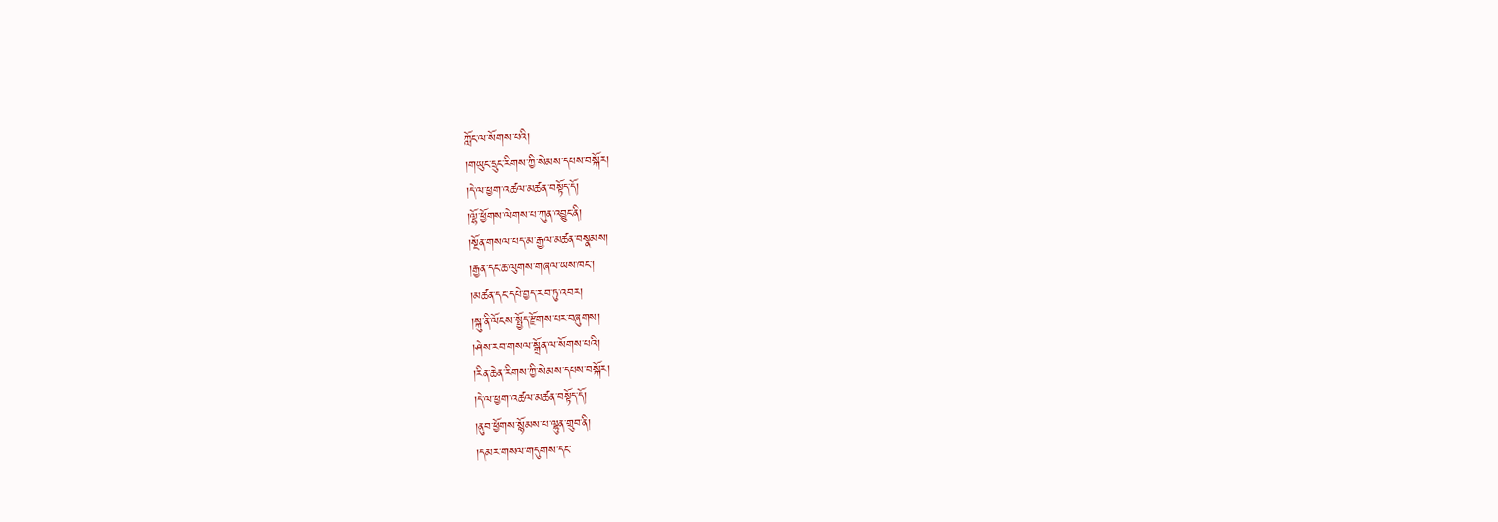ཀློང་ལ་སོགས་པའི།
།གཡུང་དྲུང་རིགས་ཀྱི་སེམས་དཔས་བསྐོར།
།དེ་ལ་ཕྱག་འཚལ་མཚན་བསྟོད་དོ།
།ལྷོ་ཕྱོགས་ལེགས་པ་ཀུན་འབྱུང་ནི།
།སྔོན་གསལ་པད་མ་རྒྱལ་མཚན་བསྣམས།
།རྒྱན་དང་ཆ་ལུགས་གཞལ་ཡས་ཁང་།
།མཚན་དང་དཔེ་བྱད་རབ་ཏུ་འབར།
།སྐུ་ནི་ལོངས་སྤྱོད་རྫོགས་པར་བཞུགས།
།ཤེས་རབ་གསལ་སྒྲོན་ལ་སོགས་པའི།
།རིན་ཆེན་རིགས་ཀྱི་སེམས་དཔས་བསྐོར།
།དེ་ལ་ཕྱག་འཚལ་མཚན་བསྟོད་དོ།
།ནུབ་ཕྱོགས་སྙོམས་པ་ལྷུན་གྲུབ་ནི།
།དམར་གསལ་གདུགས་དང་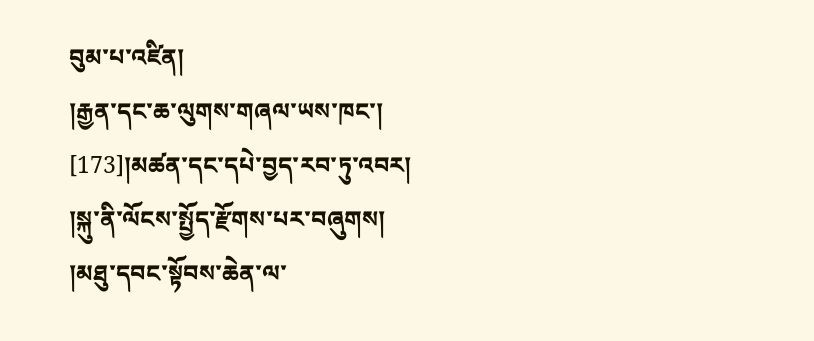བུམ་པ་འཛིན།
།རྒྱན་དང་ཆ་ལུགས་གཞལ་ཡས་ཁང་།
[173]།མཚན་དང་དཔེ་བྱད་རབ་ཏུ་འབར།
།སྐུ་ནི་ལོངས་སྤྱོད་རྫོགས་པར་བཞུགས།
།མཐུ་དབང་སྟོབས་ཆེན་ལ་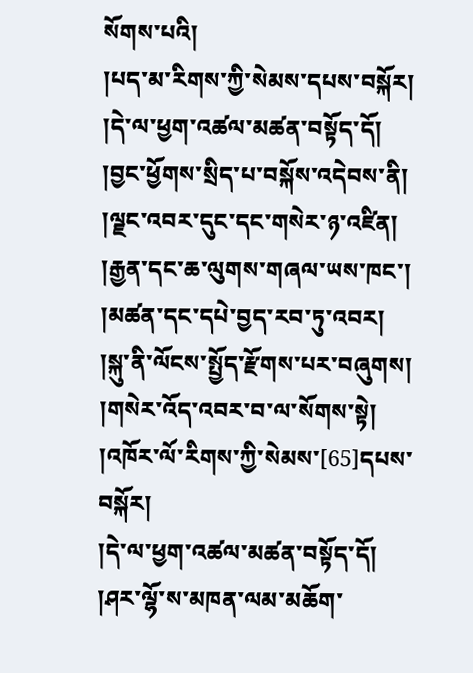སོགས་པའི།
།པད་མ་རིགས་ཀྱི་སེམས་དཔས་བསྐོར།
།དེ་ལ་ཕྱག་འཚལ་མཚན་བསྟོད་དོ།
།བྱང་ཕྱོགས་སྲིད་པ་བསྐོས་འདེབས་ནི།
།ལྗང་འབར་དུང་དང་གསེར་ཉ་འཛིན།
།རྒྱན་དང་ཆ་ལུགས་གཞལ་ཡས་ཁང་།
།མཚན་དང་དཔེ་བྱད་རབ་ཏུ་འབར།
།སྐུ་ནི་ལོངས་སྤྱོད་རྫོགས་པར་བཞུགས།
།གསེར་འོད་འབར་བ་ལ་སོགས་སྟེ།
།འཁོར་ལོ་རིགས་ཀྱི་སེམས་[65]དཔས་བསྐོར།
།དེ་ལ་ཕྱག་འཚལ་མཚན་བསྟོད་དོ།
།ཤར་ལྷོ་ས་མཁན་ལམ་མཆོག་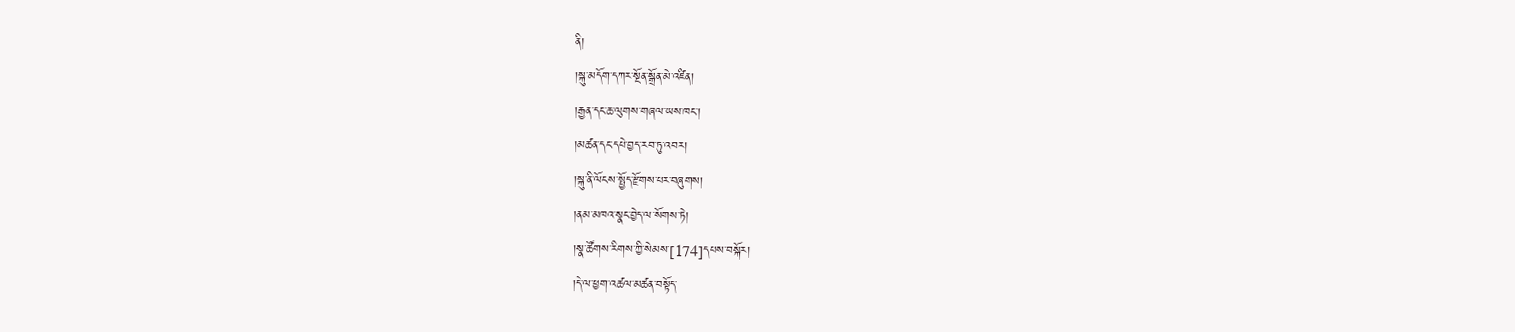ནི།
།སྐུ་མདོག་དཀར་སྔོན་སྒྲོན་མེ་འཛིན།
།རྒྱན་དང་ཆ་ལུགས་གཞལ་ཡས་ཁང་།
།མཚན་དང་དཔེ་བྱད་རབ་ཏུ་འབར།
།སྐུ་ནི་ལོངས་སྤྱོད་རྫོགས་པར་བཞུགས།
།ནམ་མཁའ་སྣང་བྱེད་ལ་སོགས་ཏེ།
།སྣ་ཚོགས་རིགས་ཀྱི་སེམས་[174]དཔས་བསྐོར།
།དེ་ལ་ཕྱག་འཚལ་མཚན་བསྟོད་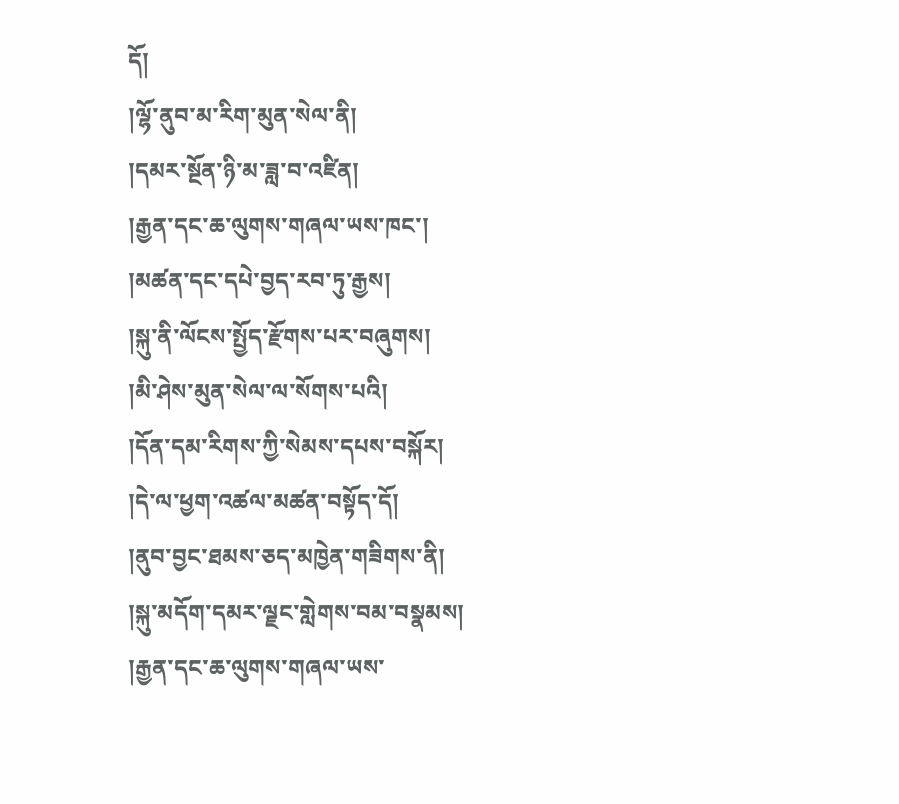དོ།
།ལྷོ་ནུབ་མ་རིག་མུན་སེལ་ནི།
།དམར་སྔོན་ཉི་མ་ཟླ་བ་འཛིན།
།རྒྱན་དང་ཆ་ལུགས་གཞལ་ཡས་ཁང་།
།མཚན་དང་དཔེ་བྱད་རབ་ཏུ་རྒྱས།
།སྐུ་ནི་ལོངས་སྤྱོད་རྫོགས་པར་བཞུགས།
།མི་ཤེས་མུན་སེལ་ལ་སོགས་པའི།
།དོན་དམ་རིགས་ཀྱི་སེམས་དཔས་བསྐོར།
།དེ་ལ་ཕྱག་འཚལ་མཚན་བསྟོད་དོ།
།ནུབ་བྱང་ཐམས་ཅད་མཁྱེན་གཟིགས་ནི།
།སྐུ་མདོག་དམར་ལྗང་གླེགས་བམ་བསྣམས།
།རྒྱན་དང་ཆ་ལུགས་གཞལ་ཡས་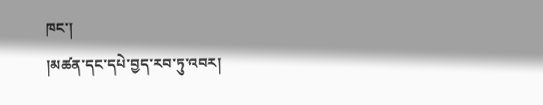ཁང་།
།མཚན་དང་དཔེ་བྱད་རབ་ཏུ་འབར།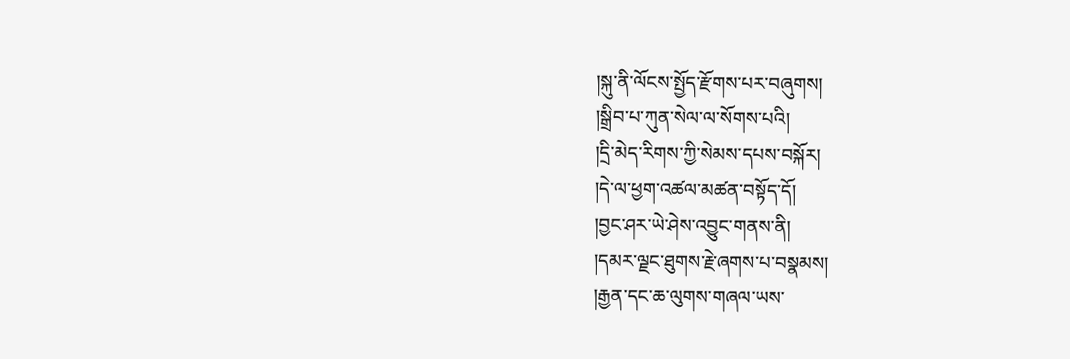།སྐུ་ནི་ལོངས་སྤྱོད་རྫོགས་པར་བཞུགས།
།སྒྲིབ་པ་ཀུན་སེལ་ལ་སོགས་པའི།
།དྲི་མེད་རིགས་ཀྱི་སེམས་དཔས་བསྐོར།
།དེ་ལ་ཕྱག་འཚལ་མཚན་བསྟོད་དོ།
།བྱང་ཤར་ཡེ་ཤེས་འབྱུང་གནས་ནི།
།དམར་ལྗང་ཐུགས་རྗེ་ཞགས་པ་བསྣམས།
།རྒྱན་དང་ཆ་ལུགས་གཞལ་ཡས་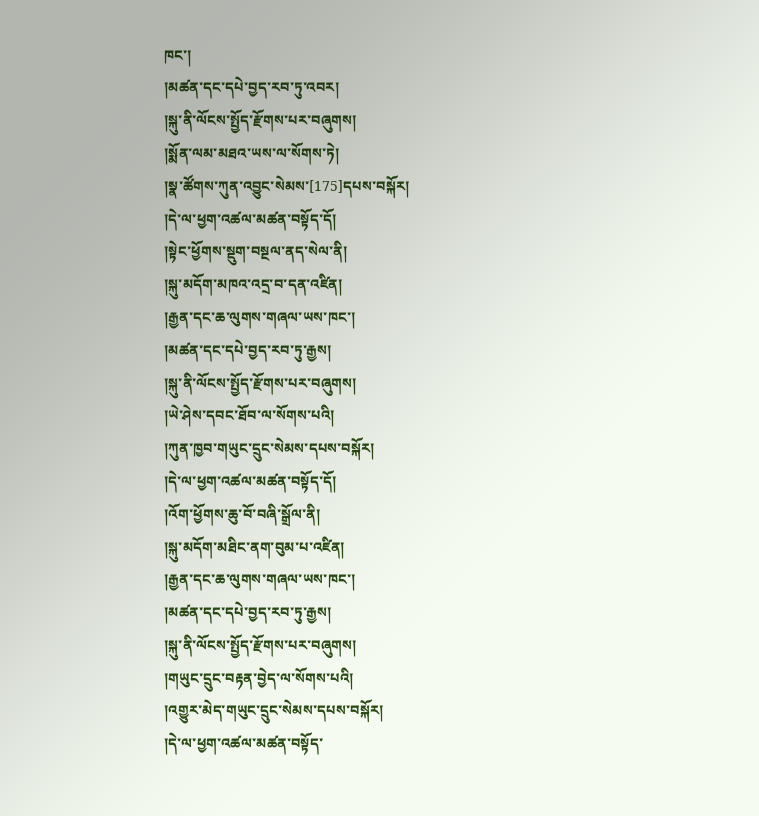ཁང་།
།མཚན་དང་དཔེ་བྱད་རབ་ཏུ་འབར།
།སྐུ་ནི་ལོངས་སྤྱོད་རྫོགས་པར་བཞུགས།
།སྨོན་ལམ་མཐའ་ཡས་ལ་སོགས་ཏེ།
།སྣ་ཚོགས་ཀུན་འབྱུང་སེམས་[175]དཔས་བསྐོར།
།དེ་ལ་ཕྱག་འཚལ་མཚན་བསྟོད་དོ།
།སྟེང་ཕྱོགས་སྡུག་བསྔལ་ནད་སེལ་ནི།
།སྐུ་མདོག་མཁའ་འདྲ་བ་དན་འཛིན།
།རྒྱན་དང་ཆ་ལུགས་གཞལ་ཡས་ཁང་།
།མཚན་དང་དཔེ་བྱད་རབ་ཏུ་རྒྱས།
།སྐུ་ནི་ལོངས་སྤྱོད་རྫོགས་པར་བཞུགས།
།ཡེ་ཤེས་དབང་ཐོབ་ལ་སོགས་པའི།
།ཀུན་ཁྱབ་གཡུང་དྲུང་སེམས་དཔས་བསྐོར།
།དེ་ལ་ཕྱག་འཚལ་མཚན་བསྟོད་དོ།
།འོག་ཕྱོགས་ཆུ་བོ་བཞི་སྒྲོལ་ནི།
།སྐུ་མདོག་མཐིང་ནག་བུམ་པ་འཛིན།
།རྒྱན་དང་ཆ་ལུགས་གཞལ་ཡས་ཁང་།
།མཚན་དང་དཔེ་བྱད་རབ་ཏུ་རྒྱས།
།སྐུ་ནི་ལོངས་སྤྱོད་རྫོགས་པར་བཞུགས།
།གཡུང་དྲུང་བརྟན་བྱེད་ལ་སོགས་པའི།
།འགྱུར་མེད་གཡུང་དྲུང་སེམས་དཔས་བསྐོར།
།དེ་ལ་ཕྱག་འཚལ་མཚན་བསྟོད་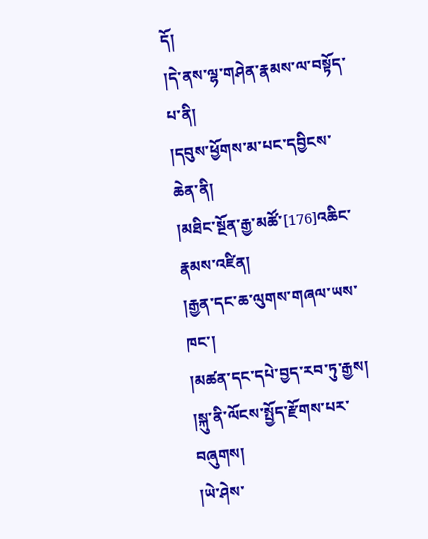དོ།
།དེ་ནས་ལྷ་གཤེན་རྣམས་ལ་བསྟོད་པ་ནི།
།དབུས་ཕྱོགས་མ་པང་དབྱིངས་ཆེན་ནི།
།མཐིང་སྔོན་རྒྱ་མཚོ་[176]འཆིང་རྣམས་འཛིན།
།རྒྱན་དང་ཆ་ལུགས་གཞལ་ཡས་ཁང་།
།མཚན་དང་དཔེ་བྱད་རབ་ཏུ་རྒྱས།
།སྐུ་ནི་ལོངས་སྤྱོད་རྫོགས་པར་བཞུགས།
།ཡེ་ཤེས་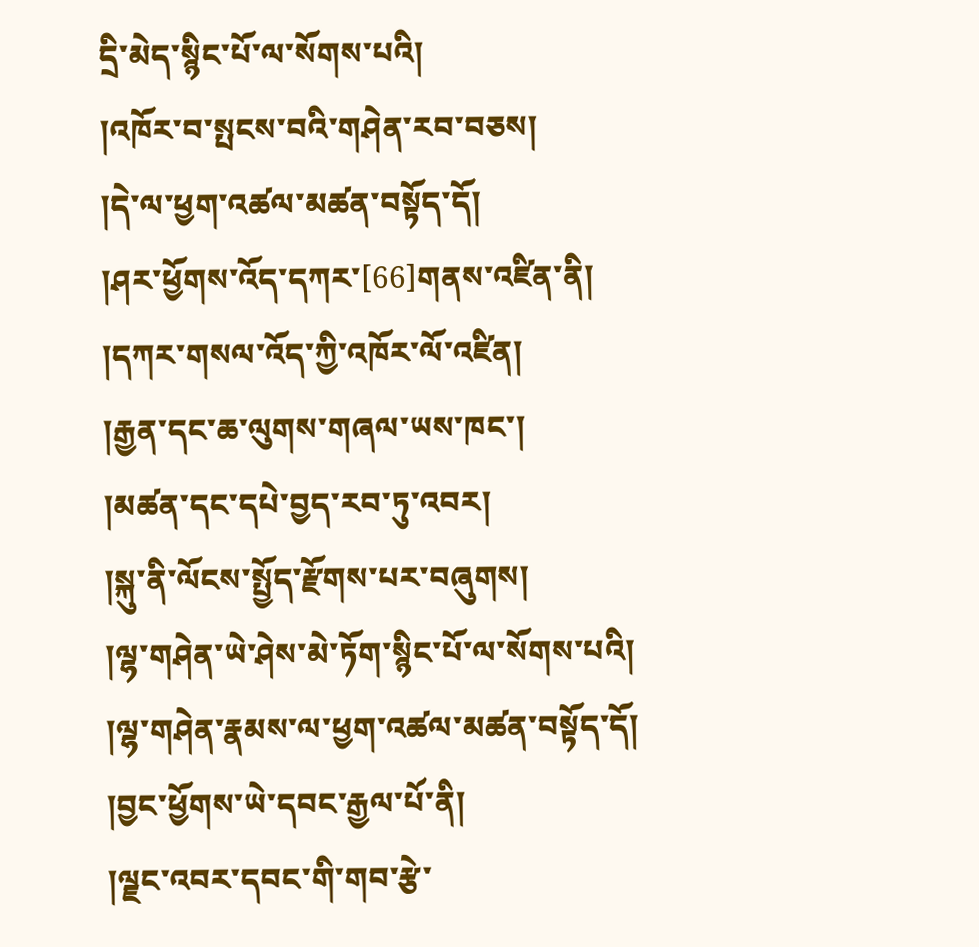དྲི་མེད་སྙིང་པོ་ལ་སོགས་པའི།
།འཁོར་བ་སྤངས་བའི་གཤེན་རབ་བཅས།
།དེ་ལ་ཕྱག་འཚལ་མཚན་བསྟོད་དོ།
།ཤར་ཕྱོགས་འོད་དཀར་[66]གནས་འཛིན་ནི།
།དཀར་གསལ་འོད་ཀྱི་འཁོར་ལོ་འཛིན།
།རྒྱན་དང་ཆ་ལུགས་གཞལ་ཡས་ཁང་།
།མཚན་དང་དཔེ་བྱད་རབ་ཏུ་འབར།
།སྐུ་ནི་ལོངས་སྤྱོད་རྫོགས་པར་བཞུགས།
།ལྷ་གཤེན་ཡེ་ཤེས་མེ་ཏོག་སྙིང་པོ་ལ་སོགས་པའི།
།ལྷ་གཤེན་རྣམས་ལ་ཕྱག་འཚལ་མཚན་བསྟོད་དོ།
།བྱང་ཕྱོགས་ཡེ་དབང་རྒྱལ་པོ་ནི།
།ལྗང་འབར་དབང་གི་གབ་རྩེ་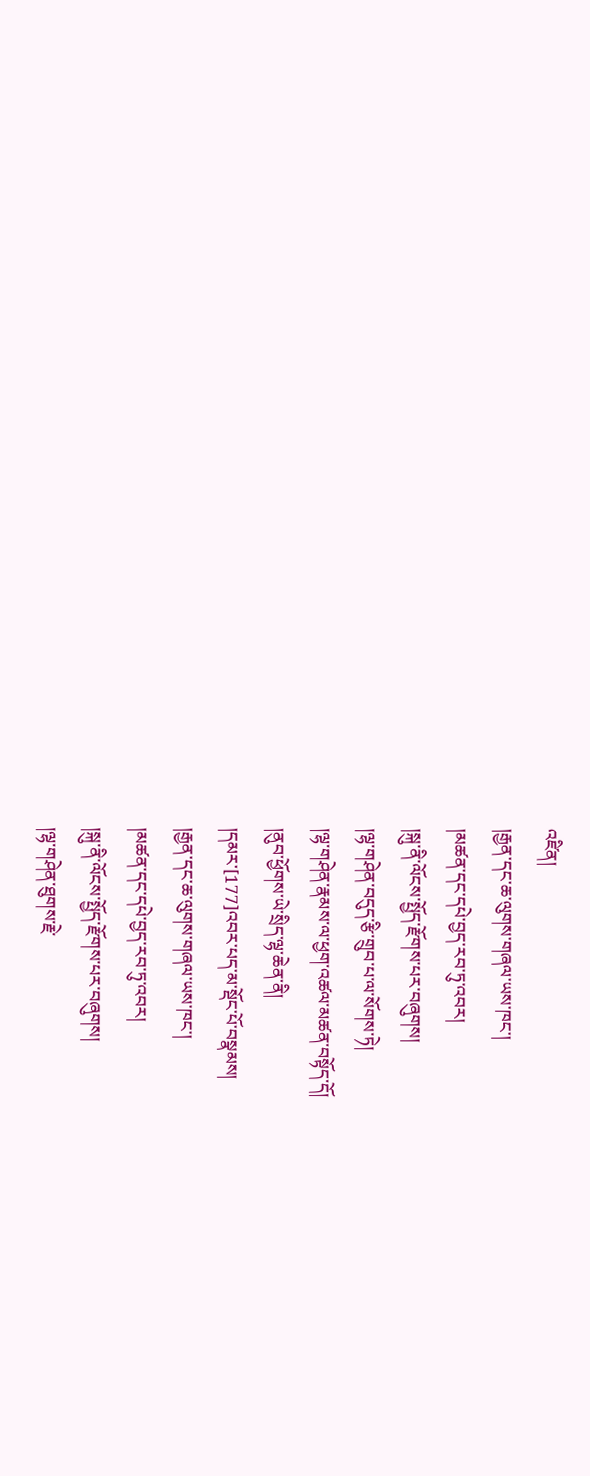འཛིན།
།རྒྱན་དང་ཆ་ལུགས་གཞལ་ཡས་ཁང་།
།མཚན་དང་དཔེ་བྱད་རབ་ཏུ་འབར།
།སྐུ་ནི་ལོངས་སྤྱོད་རྫོགས་པར་བཞུགས།
།ལྷ་གཤེན་བདུད་རྩི་གྲུབ་པ་ལ་སོགས་ཏེ།
།ལྷ་གཤེན་རྣམས་ལ་ཕྱག་འཚལ་མཚན་བསྟོད་དོ།
།ནུབ་ཕྱོགས་ཡེ་སྲིད་ལྷ་ཆེན་ནི།
།དམར་[177]འབར་པད་མ་སྡོང་པོ་བསྣམས།
།རྒྱན་དང་ཆ་ལུགས་གཞལ་ཡས་ཁང་།
།མཚན་དང་དཔེ་བྱད་རབ་ཏུ་འབར།
།སྐུ་ནི་ལོངས་སྤྱོད་རྫོགས་པར་བཞུགས།
།ལྷ་གཤེན་ཐུགས་རྗེ་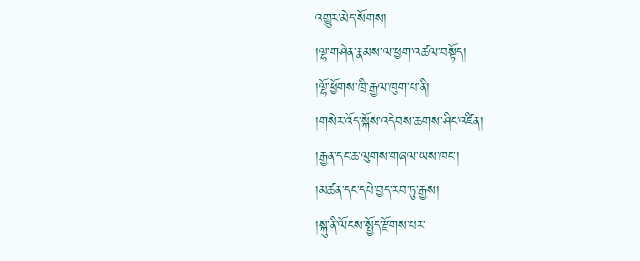འགྱུར་མེད་སོགས།
།ལྷ་གཤེན་རྣམས་ལ་ཕྱག་འཚལ་བསྟོད།
།ལྷོ་ཕྱོགས་ཁྲི་རྒྱལ་ཁུག་པ་ནི།
།གསེར་འོད་སྐོས་འདེབས་ཆགས་ཤིང་འཛིན།
།རྒྱན་དང་ཆ་ལུགས་གཞལ་ཡས་ཁང་།
།མཚན་དང་དཔེ་བྱད་རབ་ཏུ་རྒྱས།
།སྐུ་ནི་ལོངས་སྤྱོད་རྫོགས་པར་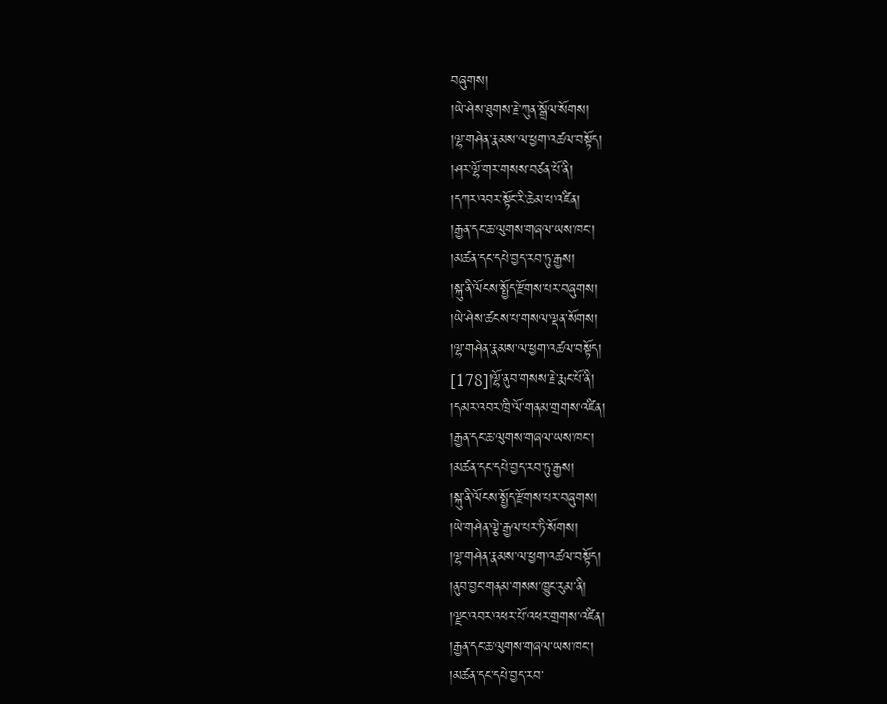བཞུགས།
།ཡེ་ཤེས་ཐུགས་རྗེ་ཀུན་སྒྲོལ་སོགས།
།ལྷ་གཤེན་རྣམས་ལ་ཕྱག་འཚལ་བསྟོད།
།ཤར་ལྷོ་གར་གསས་བཙན་པོ་ནི།
།དཀར་འབར་སྟོང་རི་ཆེམ་པ་འཛིན།
།རྒྱན་དང་ཆ་ལུགས་གཞལ་ཡས་ཁང་།
།མཚན་དང་དཔེ་བྱད་རབ་ཏུ་རྒྱས།
།སྐུ་ནི་ལོངས་སྤྱོད་རྫོགས་པར་བཞུགས།
།ཡེ་ཤེས་ཚངས་པ་གསལ་ལྡན་སོགས།
།ལྷ་གཤེན་རྣམས་ལ་ཕྱག་འཚལ་བསྟོད།
[178]།ལྷོ་ནུབ་གསས་རྗེ་རྨང་པོ་ནི།
།དམར་འབར་ཁྲི་ལོ་གནམ་གྲགས་འཛིན།
།རྒྱན་དང་ཆ་ལུགས་གཞལ་ཡས་ཁང་།
།མཚན་དང་དཔེ་བྱད་རབ་ཏུ་རྒྱས།
།སྐུ་ནི་ལོངས་སྤྱོད་རྫོགས་པར་བཞུགས།
།ཡེ་གཤེན་ལྕེ་རྒྱལ་པར་ཏི་སོགས།
།ལྷ་གཤེན་རྣམས་ལ་ཕྱག་འཚལ་བསྟོད།
།ནུབ་བྱང་གནམ་གསས་ཁྱུང་རུམ་ནི།
།ལྗང་འབར་འཕར་པོ་འཕར་གྲགས་འཛིན།
།རྒྱན་དང་ཆ་ལུགས་གཞལ་ཡས་ཁང་།
།མཚན་དང་དཔེ་བྱད་རབ་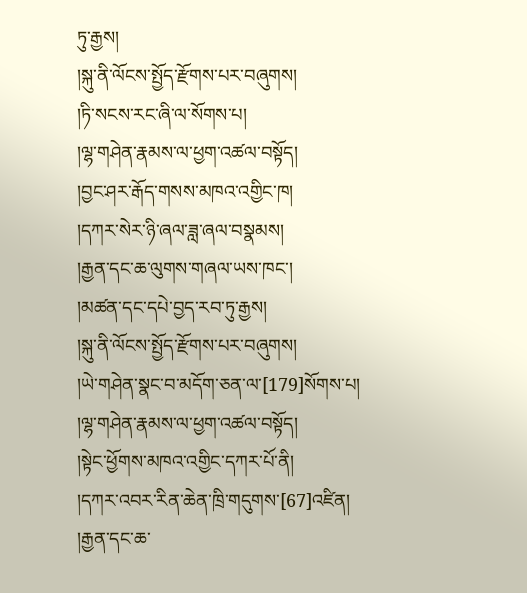ཏུ་རྒྱས།
།སྐུ་ནི་ལོངས་སྤྱོད་རྫོགས་པར་བཞུགས།
།ཏི་སངས་རང་ཞི་ལ་སོགས་པ།
།ལྷ་གཤེན་རྣམས་ལ་ཕྱག་འཚལ་བསྟོད།
།བྱང་ཤར་རྒོད་གསས་མཁའ་འགྱིང་ཁ།
།དཀར་སེར་ཉི་ཞལ་ཟླ་ཞལ་བསྣམས།
།རྒྱན་དང་ཆ་ལུགས་གཞལ་ཡས་ཁང་།
།མཚན་དང་དཔེ་བྱད་རབ་ཏུ་རྒྱས།
།སྐུ་ནི་ལོངས་སྤྱོད་རྫོགས་པར་བཞུགས།
།ཡེ་གཤེན་སྣང་བ་མདོག་ཅན་ལ་[179]སོགས་པ།
།ལྷ་གཤེན་རྣམས་ལ་ཕྱག་འཚལ་བསྟོད།
།སྟེང་ཕྱོགས་མཁའ་འགྱིང་དཀར་པོ་ནི།
།དཀར་འབར་རིན་ཆེན་ཁྲི་གདུགས་[67]འཛིན།
།རྒྱན་དང་ཆ་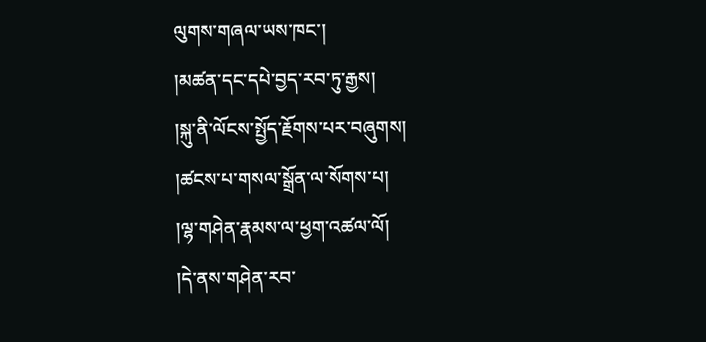ལུགས་གཞལ་ཡས་ཁང་།
།མཚན་དང་དཔེ་བྱད་རབ་ཏུ་རྒྱས།
།སྐུ་ནི་ལོངས་སྤྱོད་རྗོགས་པར་བཞུགས།
།ཚངས་པ་གསལ་སྒྲོན་ལ་སོགས་པ།
།ལྷ་གཤེན་རྣམས་ལ་ཕྱག་འཚལ་ལོ།
།དེ་ནས་གཤེན་རབ་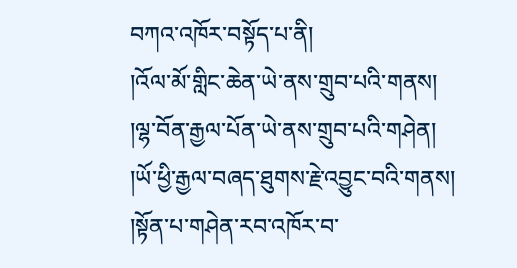བཀའ་འཁོར་བསྟོད་པ་ནི།
།འོལ་མོ་གླིང་ཆེན་ཡེ་ནས་གྲུབ་པའི་གནས།
།ལྷ་བོན་རྒྱལ་པོན་ཡེ་ནས་གྲུབ་པའི་གཤེན།
།ཡོ་ཕྱི་རྒྱལ་བཞད་ཐུགས་རྗེ་འབྱུང་བའི་གནས།
།སྟོན་པ་གཤེན་རབ་འཁོར་བ་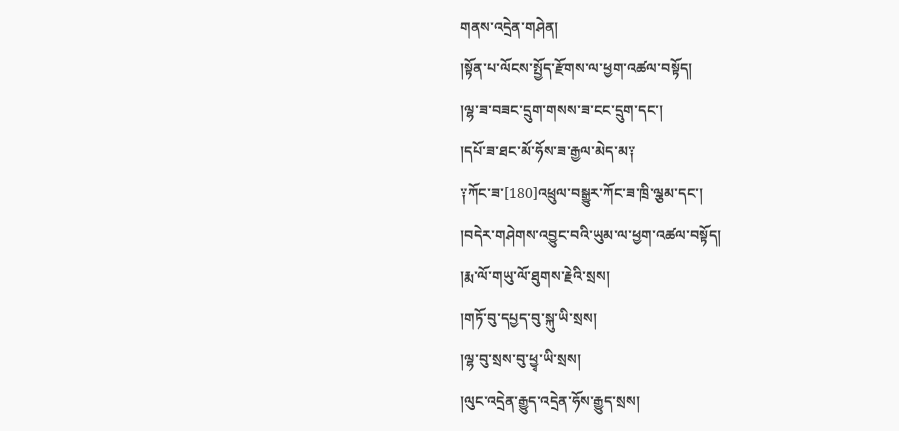གནས་འདྲེན་གཤེན།
།སྟོན་པ་ལོངས་སྤྱོད་རྫོགས་ལ་ཕྱག་འཚལ་བསྟོད།
།ལྷ་ཟ་བཟང་དྲུག་གསས་ཟ་ངང་དྲུག་དང་།
།དཔོ་ཟ་ཐང་མོ་ཧོས་ཟ་རྒྱལ་མེད་མ༑
༑ཀོང་ཟ་[180]འཕྲུལ་བསྒྱུར་ཀོང་ཟ་ཁྲི་ལྕམ་དང་།
།བདེར་གཤེགས་འབྱུང་བའི་ཡུམ་ལ་ཕྱག་འཚལ་བསྟོད།
།རྨ་ལོ་གཡུ་ལོ་ཐུགས་རྗེའི་སྲས།
།གཏོ་བུ་དཔྱད་བུ་སྐུ་ཡི་སྲས།
།ལྷ་བུ་སྲས་བུ་ཕྱྭ་ཡི་སྲས།
།ལུང་འདྲེན་རྒྱུད་འདྲེན་ཧོས་རྒྱུད་སྲས།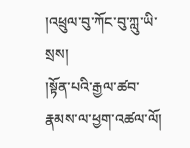།འཕྲུལ་བུ་ཀོང་བུ་ཀླུ་ཡི་སྲས།
།སྟོན་པའི་རྒྱལ་ཚབ་རྣམས་ལ་ཕྱག་འཚལ་ལོ།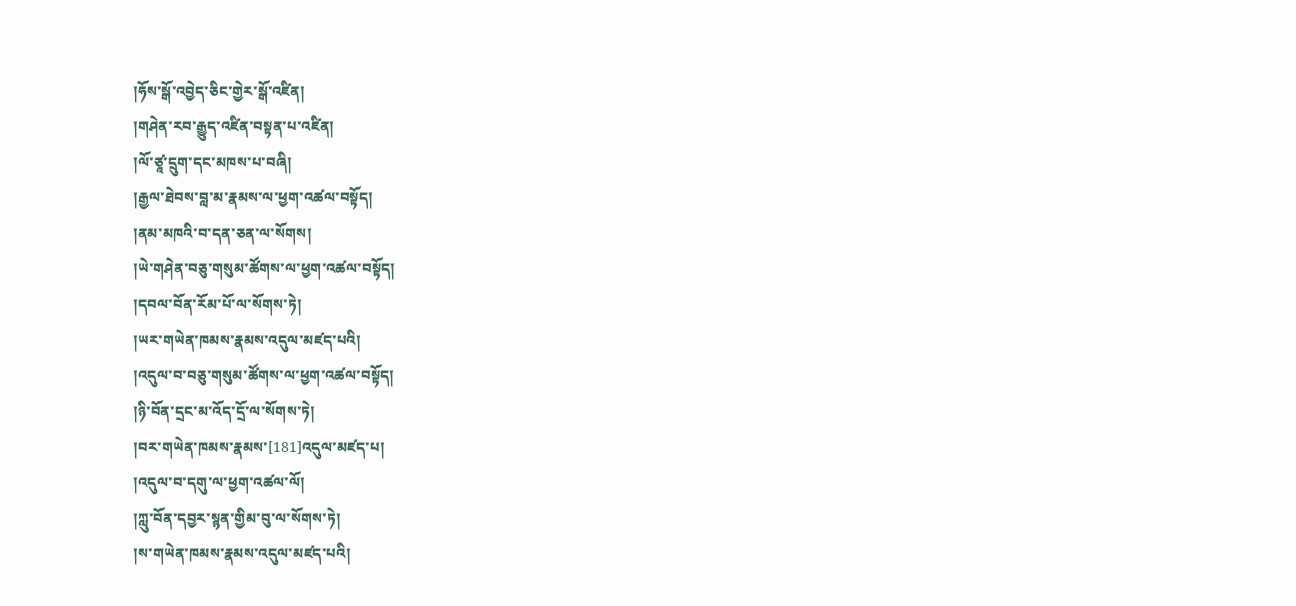།ཧོས་སྒོ་འབྱེད་ཅིང་གྱེར་སྒོ་འཛིན།
།གཤེན་རབ་རྒྱུད་འཛིན་བསྟན་པ་འཛིན།
།ལོ་ཙཱ་དྲུག་དང་མཁས་པ་བཞི།
།རྒྱལ་ཐེབས་བླ་མ་རྣམས་ལ་ཕྱག་འཚལ་བསྟོད།
།ནམ་མཁའི་བ་དན་ཅན་ལ་སོགས།
།ཡེ་གཤེན་བཅུ་གསུམ་ཚོགས་ལ་ཕྱག་འཚལ་བསྟོད།
།དབལ་བོན་རོམ་པོ་ལ་སོགས་ཏེ།
།ཡར་གཡེན་ཁམས་རྣམས་འདུལ་མཛད་པའི།
།འདུལ་བ་བཅུ་གསུམ་ཚོགས་ལ་ཕྱག་འཚལ་བསྟོད།
།ཉི་བོན་དྲང་མ་འོད་དྲོ་ལ་སོགས་ཏེ།
།བར་གཡེན་ཁམས་རྣམས་[181]འདུལ་མཛད་པ།
།འདུལ་བ་དགུ་ལ་ཕྱག་འཚལ་ལོ།
།ཀླུ་བོན་དབྱར་སྙན་གྱིམ་བུ་ལ་སོགས་ཏེ།
།ས་གཡེན་ཁམས་རྣམས་འདུལ་མཛད་པའི།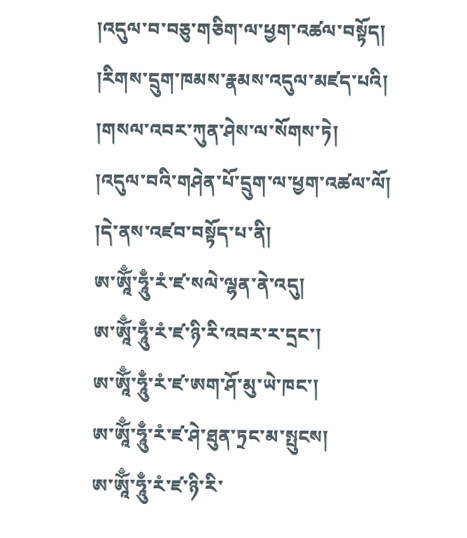།འདུལ་བ་བཅུ་གཅིག་ལ་ཕྱག་འཚལ་བསྟོད།
།རིགས་དྲུག་ཁམས་རྣམས་འདུལ་མཛད་པའི།
།གསལ་འབར་ཀུན་ཤེས་ལ་སོགས་ཏེ།
།འདུལ་བའི་གཤེན་པོ་དྲུག་ལ་ཕྱག་འཚལ་ལོ།
།དེ་ནས་འཛབ་བསྟོད་པ་ནི།
ཨ་ཨཱོྃ་ཧཱུྃ་རཾ་ཛ་སལེ་ལྷན་ནེ་འདུ།
ཨ་ཨཱོྃ་ཧཱུྃ་རཾ་ཛ་ཉི་རི་འབར་ར་དྲང་།
ཨ་ཨཱོྃ་ཧཱུྃ་རཾ་ཛ་ཨག་ཤོ་མུ་ཡེ་ཁང་།
ཨ་ཨཱོྃ་ཧཱུྃ་རཾ་ཛ་ཤེ་ཐུན་ཏྲང་མ་སྤུངས།
ཨ་ཨཱོྃ་ཧཱུྃ་རཾ་ཛ་ཉི་རི་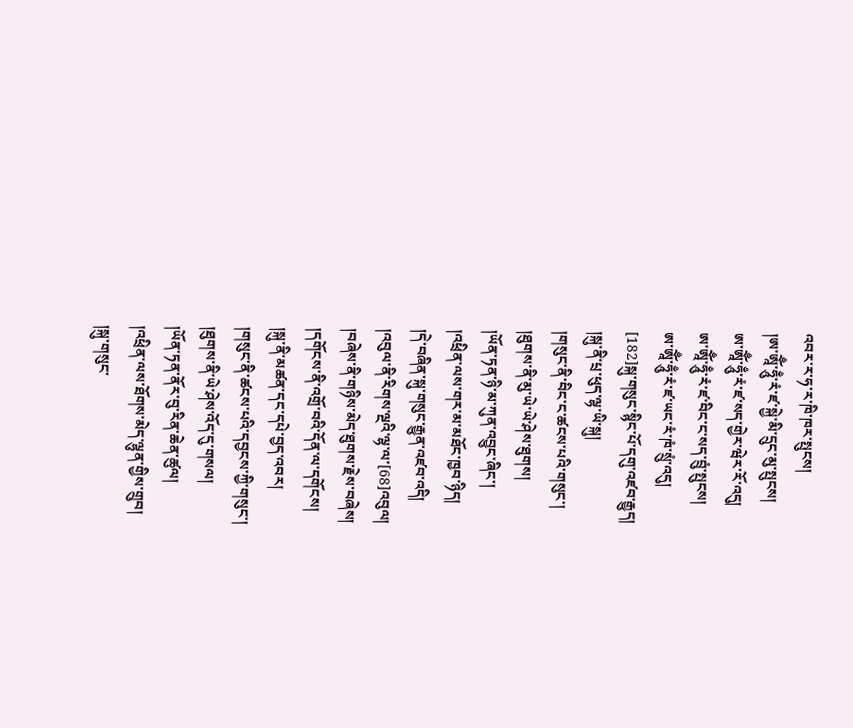འབར་ར་ཧ་ར་ཁི་ཁར་སྤུངས།
།ཨ་ཨཱོྃ་ཧཱུྃ་རཾ་ཛ་སྐྱེ་མི་དྲུང་མུ་སྤུངས།
ཨ་ཨཱོྃ་ཧཱུྃ་རཾ་ཛ་སད་གྱེར་ཝེར་རོ་འདུ།
ཨ་ཨཱོྃ་ཧཱུྃ་རཾ་ཛ་བིང་ང་སད་བྲུཾ་སྤུངས།
ཨ་ཨཱོྃ་ཧཱུྃ་རཾ་ཛ་ཡང་རཾ་ཁཾ་སྲུཾ་འདུ།
[182]སྐུ་གསུང་སྙིང་པོ་དགུ་འཛབ་རྒྱུད།
།སྐུ་ནི་པྲ་ཕུད་ལྷ་ཡི་སྐུ།
།གསུང་ནི་བིང་ང་ཚངས་པའི་གསུང་།
།ཐུགས་ནི་མུ་ཡེ་ཡེ་ཤེས་ཐུགས།
།ཡོན་ཏན་ཉི་མ་ཀུན་འབྱུང་ཞིང་།
།འཕྲིན་ལས་གར་མ་མཐོང་ཁྱབ་ཉིད།
།དེ་བཞིན་སྐུ་གསུང་རྒྱུན་འཛབ་འདི།
།འབུལ་ནི་རིགས་ལྔའི་ལྷ་ལ་[68]འབུལ།
།བཞེས་ནི་གཉིས་མེད་ཐུགས་རྗེས་བཞེས།
།དགོངས་ནི་འགྲོ་བའི་དོན་ལ་དགོངས།
།སྐུ་ནི་མཚན་དང་དཔེ་བྱད་འབར།
།གསུང་ནི་ཚངས་པའི་དབྱངས་ཀྱི་གསུང་།
།ཐུགས་ནི་ཡེ་ཤེས་འོད་དུ་གསལ།
།ཡོན་ཏན་ནོར་བུ་རིན་ཆེན་ཚུལ།
།འཕྲིན་ལས་ཐོགས་མེད་ལྷུན་གྱིས་གྲུབ།
།སྐུ་གསུང་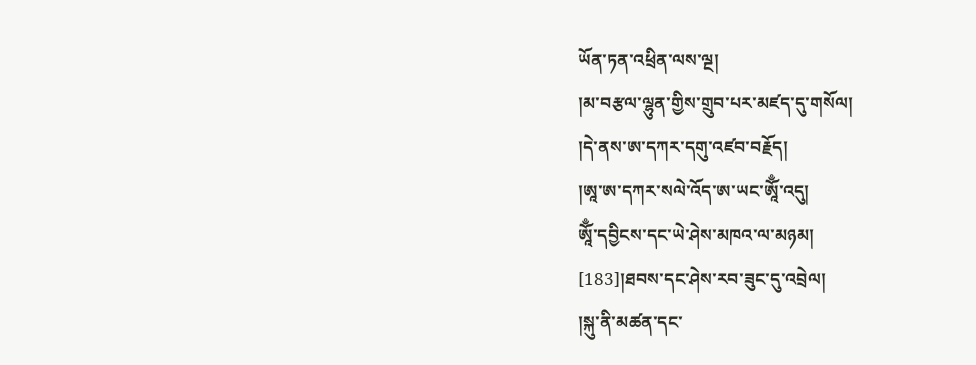ཡོན་ཏན་འཕྲིན་ལས་ལྔ།
།མ་བརྩལ་ལྷུན་གྱིས་གྲུབ་པར་མཛད་དུ་གསོལ།
།དེ་ནས་ཨ་དཀར་དགུ་འཛབ་བརྗོད།
།ཨཱ་ཨ་དཀར་སལེ་འོད་ཨ་ཡང་ཨཱོྃ་འདུ།
ཨཱོྃ་དབྱིངས་དང་ཡེ་ཤེས་མཁའ་ལ་མཉམ།
[183]།ཐབས་དང་ཤེས་རབ་ཟུང་དུ་འབྲེལ།
།སྐུ་ནི་མཚན་དང་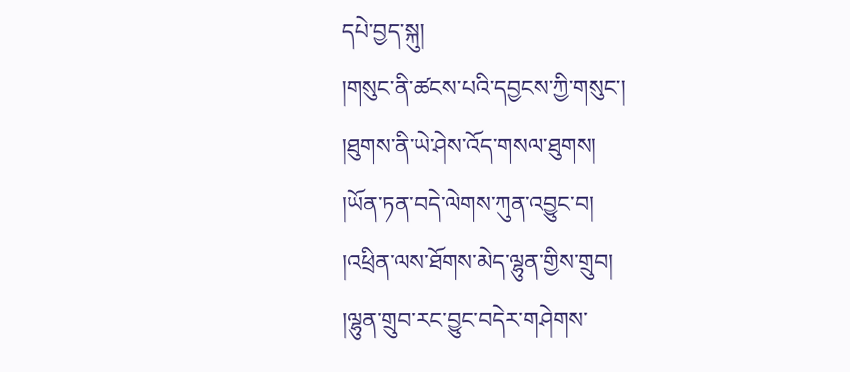དཔེ་བྱད་སྐུ།
།གསུང་ནི་ཚངས་པའི་དབྱངས་ཀྱི་གསུང་།
།ཐུགས་ནི་ཡེ་ཤེས་འོད་གསལ་ཐུགས།
།ཡོན་ཏན་བདེ་ལེགས་ཀུན་འབྱུང་བ།
།འཕྲིན་ལས་ཐོགས་མེད་ལྷུན་གྱིས་གྲུབ།
།ལྷུན་གྲུབ་རང་བྱུང་བདེར་གཤེགས་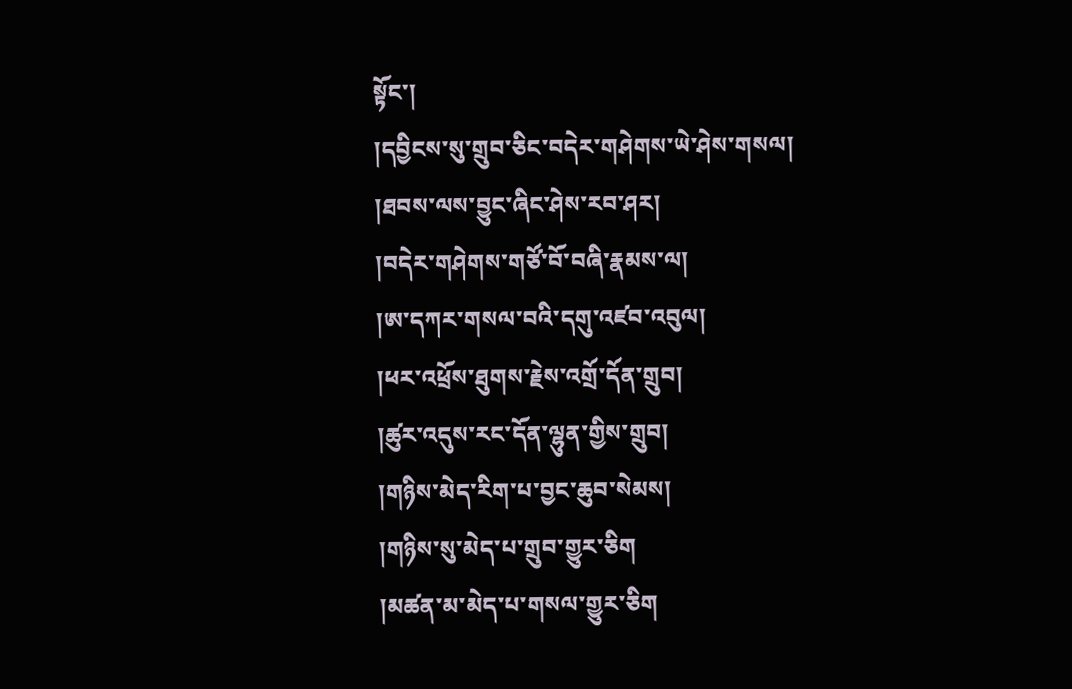སྟོང་།
།དབྱིངས་སུ་གྲུབ་ཅིང་བདེར་གཤེགས་ཡེ་ཤེས་གསལ།
།ཐབས་ལས་བྱུང་ཞིང་ཤེས་རབ་ཤར།
།བདེར་གཤེགས་གཙོ་བོ་བཞི་རྣམས་ལ།
།ཨ་དཀར་གསལ་བའི་དགུ་འཛབ་འབུལ།
།ཕར་འཕྲོས་ཐུགས་རྗེས་འགྲོ་དོན་གྲུབ།
།ཚུར་འདུས་རང་དོན་ལྷུན་གྱིས་གྲུབ།
།གཉིས་མེད་རིག་པ་བྱང་ཆུབ་སེམས།
།གཉིས་སུ་མེད་པ་གྲུབ་གྱུར་ཅིག
།མཚན་མ་མེད་པ་གསལ་གྱུར་ཅིག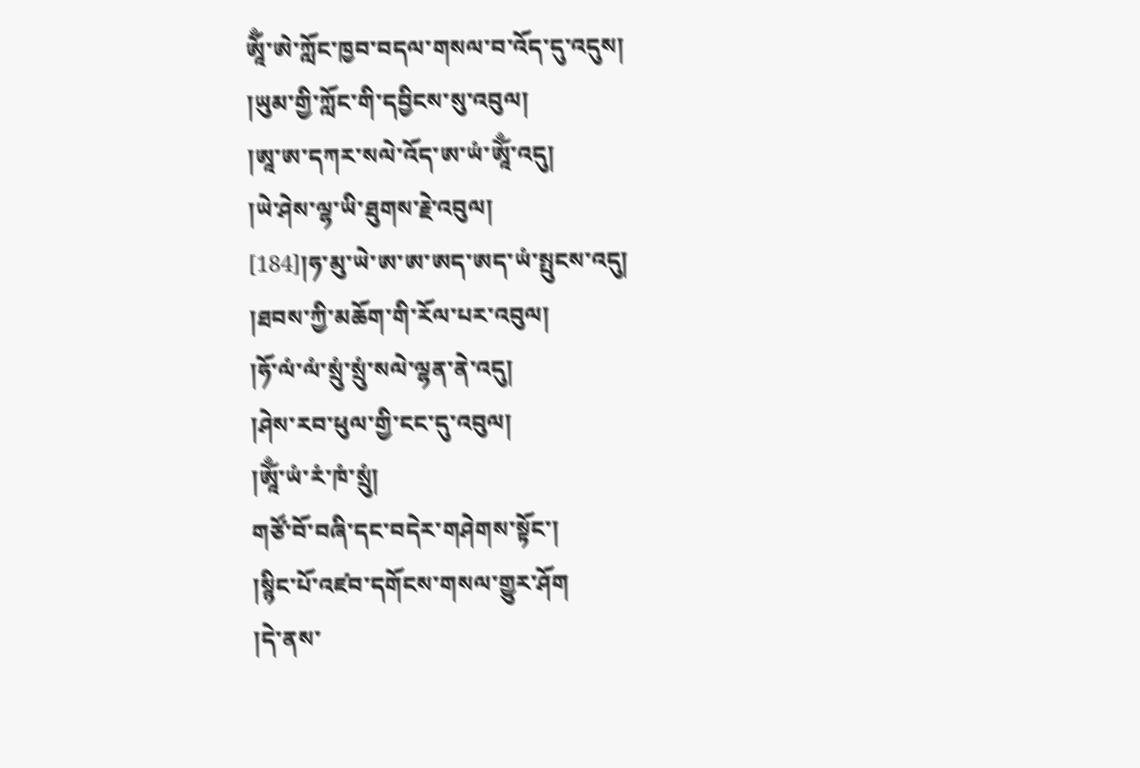ཨཱོྃ་ཨེ་ཀློང་ཁྱབ་བདལ་གསལ་བ་འོད་དུ་འདུས།
།ཡུམ་གྱི་ཀློང་གི་དབྱིངས་སུ་འབུལ།
།ཨཱ་ཨ་དཀར་སལེ་འོད་ཨ་ཡཾ་ཨཱོྃ་འདུ།
།ཡེ་ཤེས་ལྷ་ཡི་ཐུགས་རྗེ་འབུལ།
[184]།ཧ་མུ་ཡེ་ཨ་ཨ་ཨད་ཨད་ཡཾ་སྤུངས་འདུ།
།ཐབས་ཀྱི་མཆོག་གི་རོལ་པར་འབུལ།
།ཧོ་ལཾ་ལཾ་སྲུཾ་སྲུཾ་སལེ་ལྷན་ནེ་འདུ།
།ཤེས་རབ་ཕུལ་གྱི་ངང་དུ་འབུལ།
།ཨཱོྃ་ཡཾ་རཾ་ཁཾ་སྲུཾ།
གཙོ་བོ་བཞི་དང་བདེར་གཤེགས་སྟོང་།
།སྙིང་པོ་འཛབ་དགོངས་གསལ་གྱུར་ཤོག
།དེ་ནས་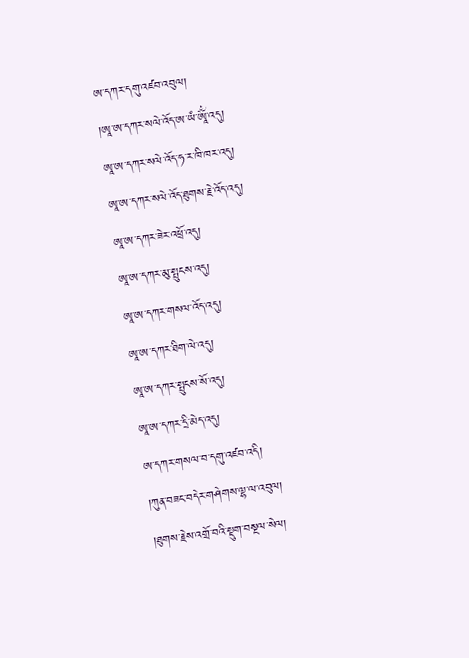ཨ་དཀར་དགུ་འཛབ་འབུལ།
།ཨཱ་ཨ་དཀར་སལེ་འོད་ཨ་ཡཾ་ཨཱོྃ་འདུ།
ཨཱ་ཨ་དཀར་སལེ་འོད་ཧ་ར་ཁི་ཁར་འདུ།
ཨཱ་ཨ་དཀར་སལེ་འོད་ཐུགས་རྗེ་འོད་འདུ།
ཨཱ་ཨ་དཀར་ཟེར་འཕྲོ་འདུ།
ཨཱ་ཨ་དཀར་མུ་སྤུངས་འདུ།
ཨཱ་ཨ་དཀར་གསལ་འོད་འདུ།
ཨཱ་ཨ་དཀར་ཐིག་ལེ་འདུ།
ཨཱ་ཨ་དཀར་སྤུངས་སོ་འདུ།
ཨཱ་ཨ་དཀར་དྲི་མེད་འདུ།
ཨ་དཀར་གསལ་བ་དགུ་འཛབ་འདི།
།ཀུན་བཟང་བདེར་གཤེགས་ལྷ་ལ་འབུལ།
།ཐུགས་རྗེས་འགྲོ་བའི་སྡུག་བསྔལ་སེལ།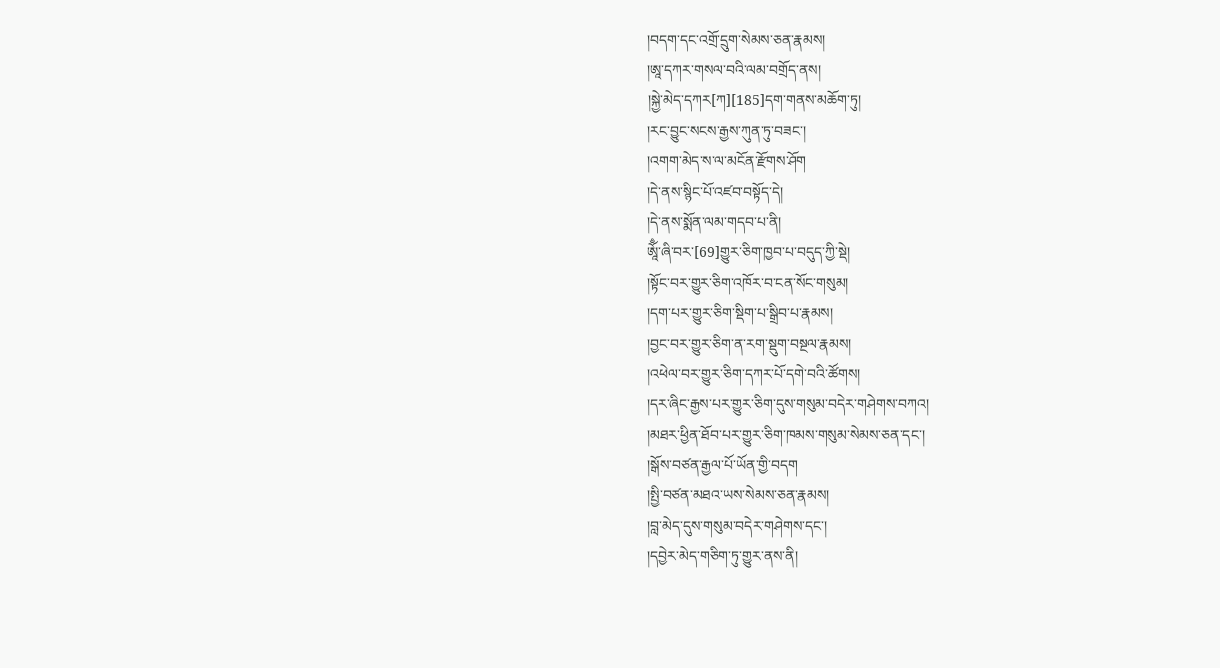།བདག་དང་འགྲོ་དྲུག་སེམས་ཅན་རྣམས།
།ཨཱ་དཀར་གསལ་བའི་ལམ་བགྲོད་ནས།
།སྐྱེ་མེད་དཀར[ཀ][185]དག་གནས་མཆོག་ཏུ།
།རང་བྱུང་སངས་རྒྱས་ཀུན་ཏུ་བཟང་།
།འགག་མེད་ས་ལ་མངོན་རྫོགས་ཤོག
།དེ་ནས་སྙིང་པོ་འཛབ་བསྟོད་དེ།
།དེ་ནས་སྨོན་ལམ་གདབ་པ་ནི།
ཨཱོྃ་ཞི་བར་[69]གྱུར་ཅིག་ཁྱབ་པ་བདུད་ཀྱི་སྡེ།
།སྟོང་བར་གྱུར་ཅིག་འཁོར་བ་ངན་སོང་གསུམ།
།དག་པར་གྱུར་ཅིག་སྡིག་པ་སྒྲིབ་པ་རྣམས།
།བྱང་བར་གྱུར་ཅིག་ན་རག་སྡུག་བསྔལ་རྣམས།
།འཕེལ་བར་གྱུར་ཅིག་དཀར་པོ་དགེ་བའི་ཚོགས།
།དར་ཞིང་རྒྱས་པར་གྱུར་ཅིག་དུས་གསུམ་བདེར་གཤེགས་བཀའ།
།མཐར་ཕྱིན་ཐོབ་པར་གྱུར་ཅིག་ཁམས་གསུམ་སེམས་ཅན་དང་།
།སྒོས་བཙན་རྒྱལ་པོ་ཡོན་གྱི་བདག
།སྤྱི་བཙན་མཐའ་ཡས་སེམས་ཅན་རྣམས།
།བླ་མེད་དུས་གསུམ་བདེར་གཤེགས་དང་།
།དབྱེར་མེད་གཅིག་ཏུ་གྱུར་ནས་ནི།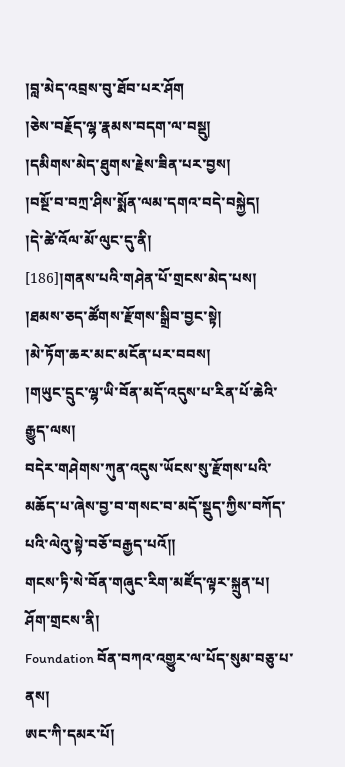།བླ་མེད་འབྲས་བུ་ཐོབ་པར་ཤོག
།ཅེས་བརྗོད་ལྷ་རྣམས་བདག་ལ་བསྡུ།
།དམིགས་མེད་ཐུགས་རྗེས་ཟིན་པར་བྱས།
།བསྔོ་བ་བཀྲ་ཤིས་སྨོན་ལམ་དགའ་བདེ་བསྐྱེད།
།དེ་ཚེ་འོལ་མོ་ལུང་དུ་ནི།
[186]།གནས་པའི་གཤེན་པོ་གྲངས་མེད་པས།
།ཐམས་ཅད་ཚོགས་རྫོགས་སྒྲིབ་བྱང་སྟེ།
།མེ་ཏོག་ཆར་མང་མངོན་པར་བབས།
།གཡུང་དྲུང་ལྷ་ཡི་བོན་མདོ་འདུས་པ་རིན་པོ་ཆེའི་རྒྱུད་ལས།
བདེར་གཤེགས་ཀུན་འདུས་ཡོངས་སུ་རྫོགས་པའི་མཆོད་པ་ཞེས་བྱ་བ་གསང་བ་མདོ་སྡུད་ཀྱིས་བཀོད་པའི་ལེའུ་སྟེ་བཅོ་བརྒྱད་པའོ།།
གངས་ཏི་སེ་བོན་གཞུང་རིག་མཛོད་ལྟར་སྐྲུན་པ།
ཤོག་གྲངས་ནི།
Foundation བོན་བཀའ་འགྱུར་ལ་པོད་སུམ་བཅུ་པ་ནས།
ཨང་ཀི་དམར་པོ།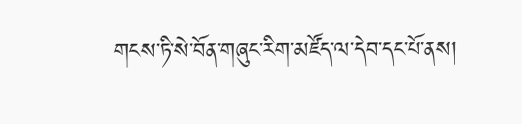གངས་ཏི་སེ་བོན་གཞུང་རིག་མཛོད་ལ་དེབ་དང་པོ་ནས།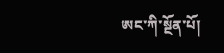ཨང་ཀི་སྔོན་པོ།